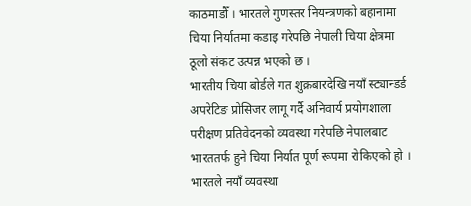काठमाडौँ । भारतले गुणस्तर नियन्त्रणको बहानामा चिया निर्यातमा कडाइ गरेपछि नेपाली चिया क्षेत्रमा ठूलो संकट उत्पन्न भएको छ ।
भारतीय चिया बोर्डले गत शुक्रबारदेखि नयाँ स्ट्यान्डर्ड अपरेटिङ प्रोसिजर लागू गर्दै अनिवार्य प्रयोगशाला परीक्षण प्रतिवेदनको व्यवस्था गरेपछि नेपालबाट भारततर्फ हुने चिया निर्यात पूर्ण रूपमा रोकिएको हो ।
भारतले नयाँ व्यवस्था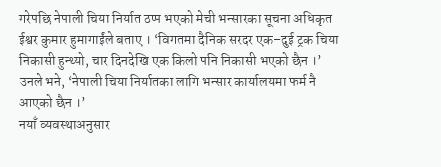गरेपछि नेपाली चिया निर्यात ठप्प भएको मेची भन्सारका सूचना अधिकृत ईश्वर कुमार हुमागाईंले बताए । ‘विगतमा दैनिक सरदर एक–दुई ट्रक चिया निकासी हुन्थ्यो, चार दिनदेखि एक किलो पनि निकासी भएको छैन ।’ उनले भने, ‘नेपाली चिया निर्यातका लागि भन्सार कार्यालयमा फर्म नै आएको छैन ।’
नयाँ व्यवस्थाअनुसार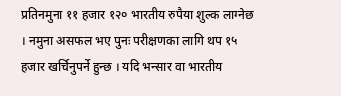प्रतिनमुना ११ हजार १२० भारतीय रुपैया शुल्क लाग्नेछ । नमुना असफल भए पुनः परीक्षणका लागि थप १५ हजार खर्चिनुपर्ने हुन्छ । यदि भन्सार वा भारतीय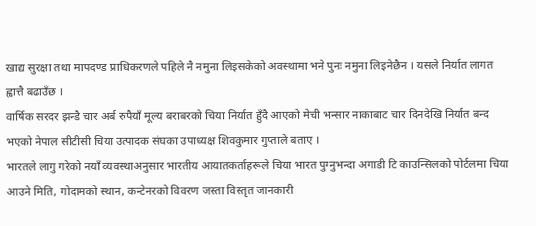खाद्य सुरक्षा तथा मापदण्ड प्राधिकरणले पहिले नै नमुना लिइसकेको अवस्थामा भने पुनः नमुना लिइनेछैन । यसले निर्यात लागत ह्वात्तै बढाउँछ ।
वार्षिक सरदर झन्डै चार अर्ब रुपैयाँ मूल्य बराबरको चिया निर्यात हुँदै आएको मेची भन्सार नाकाबाट चार दिनदेखि निर्यात बन्द भएको नेपाल सीटीसी चिया उत्पादक संघका उपाध्यक्ष शिवकुमार गुप्ताले बताए ।
भारतले लागु गरेको नयाँ व्यवस्थाअनुसार भारतीय आयातकर्ताहरूले चिया भारत पुग्नुभन्दा अगाडी टि काउन्सिलको पोर्टलमा चिया आउने मिति, गोदामको स्थान, कन्टेनरको विवरण जस्ता विस्तृत जानकारी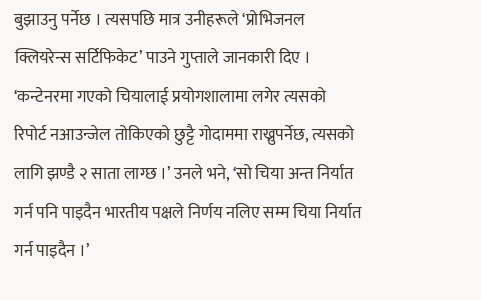बुझाउनु पर्नेछ । त्यसपछि मात्र उनीहरूले ‘प्रोभिजनल क्लियरेन्स सर्टिफिकेट’ पाउने गुप्ताले जानकारी दिए ।
‘कन्टेनरमा गएको चियालाई प्रयोगशालामा लगेर त्यसको रिपोर्ट नआउन्जेल तोकिएको छुट्टै गोदाममा राख्नुपर्नेछ, त्यसको लागि झण्डै २ साता लाग्छ ।’ उनले भने, ‘सो चिया अन्त निर्यात गर्न पनि पाइदैन भारतीय पक्षले निर्णय नलिए सम्म चिया निर्यात गर्न पाइदैन ।’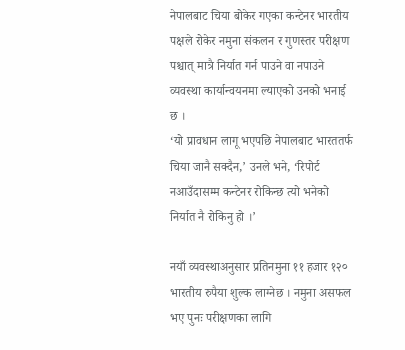नेपालबाट चिया बोकेर गएका कन्टेनर भारतीय पक्षले रोकेर नमुना संकलन र गुणस्तर परीक्षण पश्चात् मात्रै निर्यात गर्न पाउने वा नपाउने व्यवस्था कार्यान्वयनमा ल्याएको उनको भनाई छ ।
‘यो प्रावधान लागू भएपछि नेपालबाट भारततर्फ चिया जानै सक्दैन,’ उनले भने, ‘रिपोर्ट नआउँदासम्म कन्टेनर रोकिन्छ त्यो भनेको निर्यात नै रोकिनु हो ।’

नयाँ व्यवस्थाअनुसार प्रतिनमुना ११ हजार १२० भारतीय रुपैया शुल्क लाग्नेछ । नमुना असफल भए पुनः परीक्षणका लागि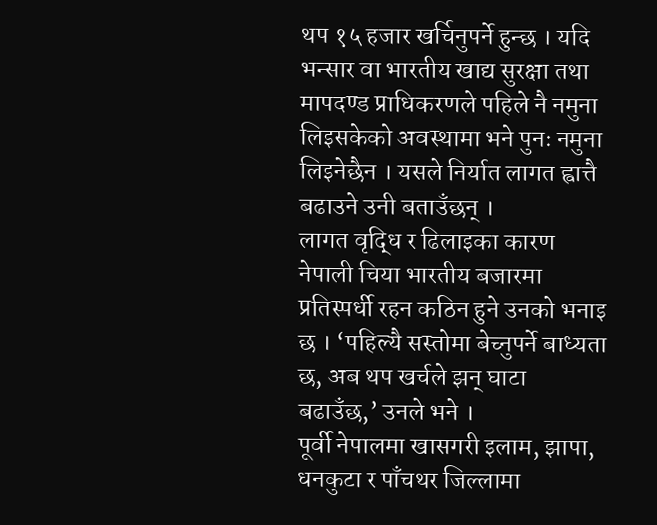थप १५ हजार खर्चिनुपर्ने हुन्छ । यदि भन्सार वा भारतीय खाद्य सुरक्षा तथा मापदण्ड प्राधिकरणले पहिले नै नमुना लिइसकेको अवस्थामा भने पुनः नमुना लिइनेछैन । यसले निर्यात लागत ह्वात्तै बढाउने उनी बताउँछन् ।
लागत वृद्धि र ढिलाइका कारण नेपाली चिया भारतीय बजारमा प्रतिस्पर्धी रहन कठिन हुने उनको भनाइ छ । ‘पहिल्यै सस्तोमा बेच्नुपर्ने बाध्यता छ, अब थप खर्चले झन् घाटा बढाउँछ,’ उनले भने ।
पूर्वी नेपालमा खासगरी इलाम, झापा, धनकुटा र पाँचथर जिल्लामा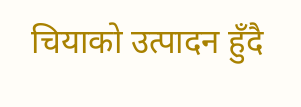चियाको उत्पादन हुँदै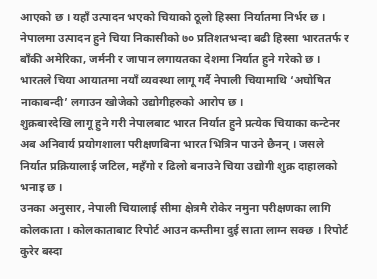आएको छ । यहाँ उत्पादन भएको चियाको ठूलो हिस्सा निर्यातमा निर्भर छ । नेपालमा उत्पादन हुने चिया निकासीको ७० प्रतिशतभन्दा बढी हिस्सा भारततर्फ र बाँकी अमेरिका, जर्मनी र जापान लगायतका देशमा निर्यात हुने गरेको छ ।
भारतले चिया आयातमा नयाँ व्यवस्था लागू गर्दै नेपाली चियामाथि ‘अघोषित नाकाबन्दी’ लगाउन खोजेको उद्योगीहरुको आरोप छ ।
शुक्रबारदेखि लागू हुने गरी नेपालबाट भारत निर्यात हुने प्रत्येक चियाका कन्टेनर अब अनिवार्य प्रयोगशाला परीक्षणबिना भारत भित्रिन पाउने छैनन् । जसले निर्यात प्रक्रियालाई जटिल, महँगो र ढिलो बनाउने चिया उद्योगी शुक्र दाहालको भनाइ छ ।
उनका अनुसार, नेपाली चियालाई सीमा क्षेत्रमै रोकेर नमुना परीक्षणका लागि कोलकाता । कोलकाताबाट रिपोर्ट आउन कम्तीमा दुई साता लाग्न सक्छ । रिपोर्ट कुरेर बस्दा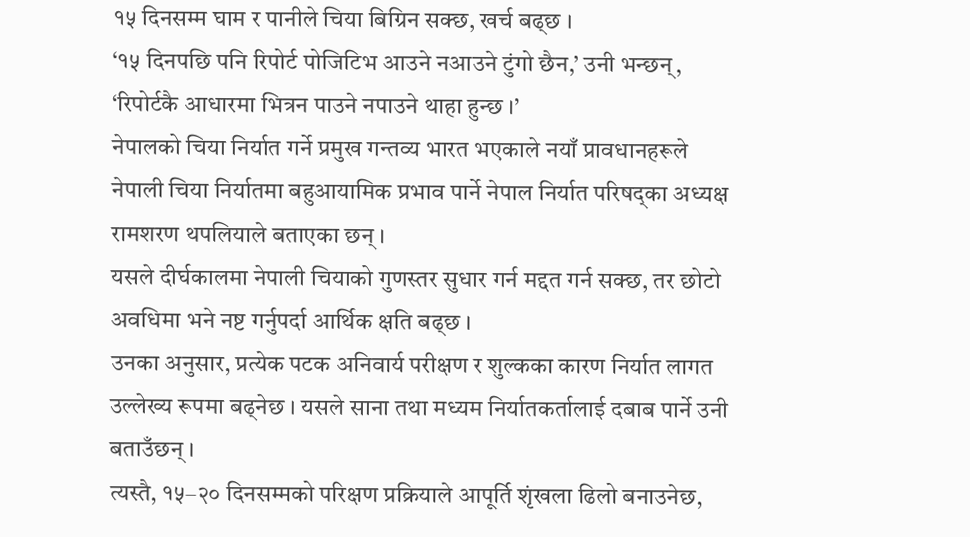१५ दिनसम्म घाम र पानीले चिया बिग्रिन सक्छ, खर्च बढ्छ ।
‘१५ दिनपछि पनि रिपोर्ट पोजिटिभ आउने नआउने टुंगो छैन,’ उनी भन्छन्, ‘रिपोर्टकै आधारमा भित्रन पाउने नपाउने थाहा हुन्छ ।’
नेपालको चिया निर्यात गर्ने प्रमुख गन्तव्य भारत भएकाले नयाँ प्रावधानहरूले नेपाली चिया निर्यातमा बहुआयामिक प्रभाव पार्ने नेपाल निर्यात परिषद्का अध्यक्ष रामशरण थपलियाले बताएका छन् ।
यसले दीर्घकालमा नेपाली चियाको गुणस्तर सुधार गर्न मद्दत गर्न सक्छ, तर छोटो अवधिमा भने नष्ट गर्नुपर्दा आर्थिक क्षति बढ्छ ।
उनका अनुसार, प्रत्येक पटक अनिवार्य परीक्षण र शुल्कका कारण निर्यात लागत उल्लेख्य रूपमा बढ्नेछ । यसले साना तथा मध्यम निर्यातकर्तालाई दबाब पार्ने उनी बताउँछन् ।
त्यस्तै, १५–२० दिनसम्मको परिक्षण प्रक्रियाले आपूर्ति शृंखला ढिलो बनाउनेछ,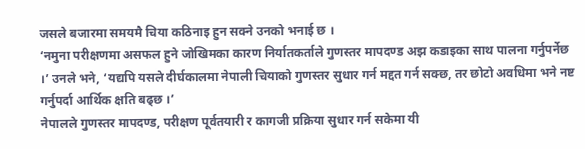जसले बजारमा समयमै चिया कठिनाइ हुन सक्ने उनको भनाई छ ।
‘नमुना परीक्षणमा असफल हुने जोखिमका कारण निर्यातकर्ताले गुणस्तर मापदण्ड अझ कडाइका साथ पालना गर्नुपर्नेछ ।’ उनले भने, ‘यद्यपि यसले दीर्घकालमा नेपाली चियाको गुणस्तर सुधार गर्न मद्दत गर्न सक्छ, तर छोटो अवधिमा भने नष्ट गर्नुपर्दा आर्थिक क्षति बढ्छ ।’
नेपालले गुणस्तर मापदण्ड, परीक्षण पूर्वतयारी र कागजी प्रक्रिया सुधार गर्न सकेमा यी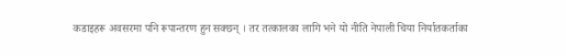कडाइहरू अवसरमा पनि रूपान्तरण हुन सक्छन् । तर तत्कालका लागि भने यो नीति नेपाली चिया निर्यातकर्ताका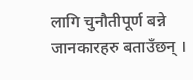लागि चुनौतीपूर्ण बन्ने जानकारहरु बताउँछन् ।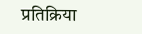प्रतिक्रिया